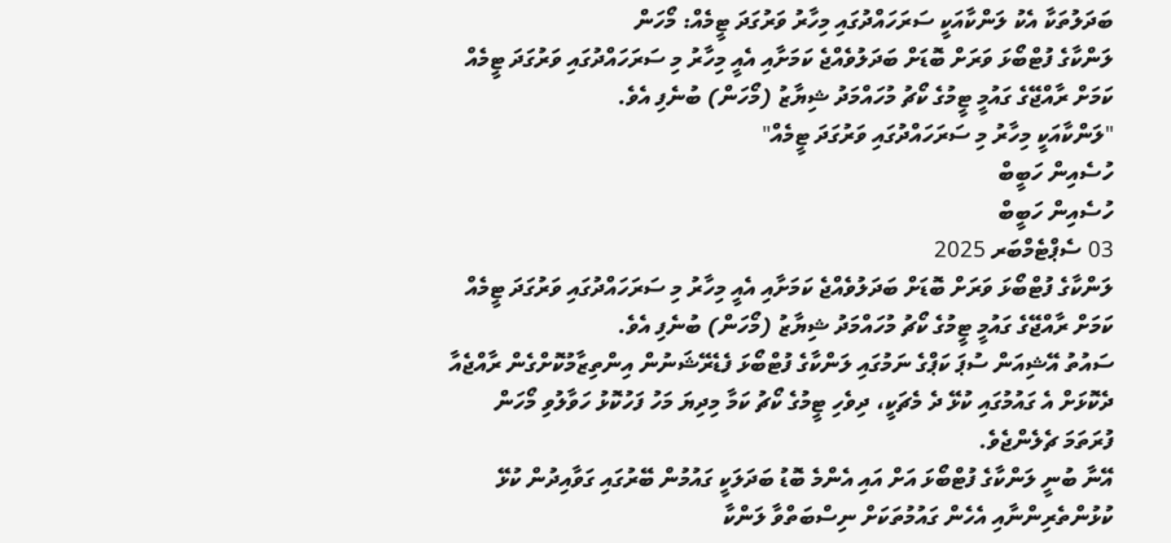ބަދަލުތަކާ އެކު ލަންކާއަކީ ސަރަހައްދުގައި މިހާރު ވަރުގަދަ ޓީމެއް: މޯހަން
ލަންކާގެ ފުޓްބޯޅަ ވަރަށް ބޮޑަށް ބަދަލުވެއްޖެ ކަމަށާއި އެއީ މިހާރު މި ސަރަހައްދުގައި ވަރުގަދަ ޓީމެއް ކަމަށް ރާއްޖޭގެ ގައުމީ ޓީމުގެ ކޯޗު މުހައްމަދު ޝިޔާޒު (މޯހަން) ބުނެފި އެވެ.
"ލަންކާއަކީ މިހާރު މި ސަރަހައްދުގައި ވަރުގަދަ ޓީމެއް"
ހުސެއިން ހަބީބް
ހުސެއިން ހަބީބް
03 ސެޕްޓެމްބަރ 2025
ލަންކާގެ ފުޓްބޯޅަ ވަރަށް ބޮޑަށް ބަދަލުވެއްޖެ ކަމަށާއި އެއީ މިހާރު މި ސަރަހައްދުގައި ވަރުގަދަ ޓީމެއް ކަމަށް ރާއްޖޭގެ ގައުމީ ޓީމުގެ ކޯޗު މުހައްމަދު ޝިޔާޒު (މޯހަން) ބުނެފި އެވެ.
ސައުތު އޭޝިއަން ސުޕަ ކަޕްގެ ނަމުގައި ލަންކާގެ ފުޓްބޯޅަ ފެޑެރޭޝަނުން އިންތިޒާމުކޮށްގެން ރާއްޖެއާ ދެކޮޅަށް އެ ގައުމުގައި ކުޅޭ ދެ މެޗަކީ، ދިވެހި ޓީމުގެ ކޯޗު ކަމާ މިދިޔަ މަހު ފަހުކޮޅު ހަވާލުވި މޯހަން ފުރަތަމަ ޗެލެންޖެވެ.
އޭނާ ބުނީ ލަންކާގެ ފުޓްބޯޅަ އަށް އައި އެންމެ ބޮޑު ބަދަލަކީ ގައުމުން ބޭރުގައި ގަވާއިދުން ކުޅޭ ކުޅުންތެރިންނާއި އެހެން ގައުމުތަކަށް ނިސްބަތްވާ ލަންކާ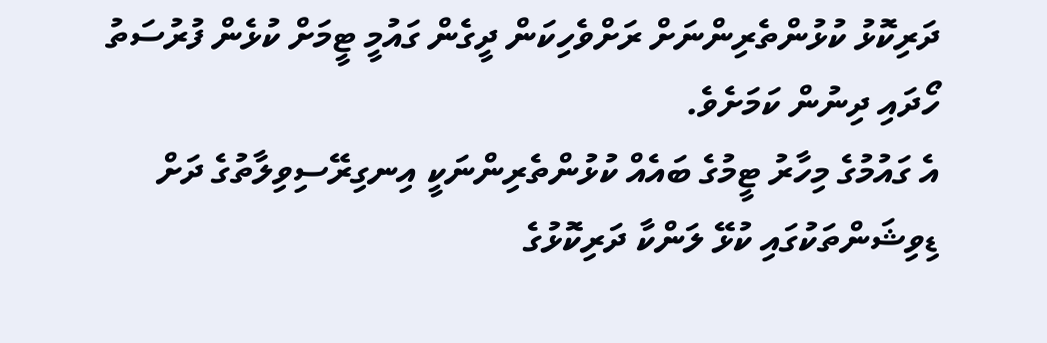ދަރިކޮޅު ކުޅުންތެރިންނަށް ރަށްވެހިކަން ދީގެން ގައުމީ ޓީމަށް ކުޅެން ފުރުސަތު ހޯދައި ދިނުން ކަމަށެވެ.
އެ ގައުމުގެ މިހާރު ޓީމުގެ ބައެއް ކުޅުންތެރިންނަކީ އިނގިރޭސިވިލާތުގެ ދަށް ޑިވިޝަންތަކުގައި ކުޅޭ ލަންކާ ދަރިކޮޅުގެ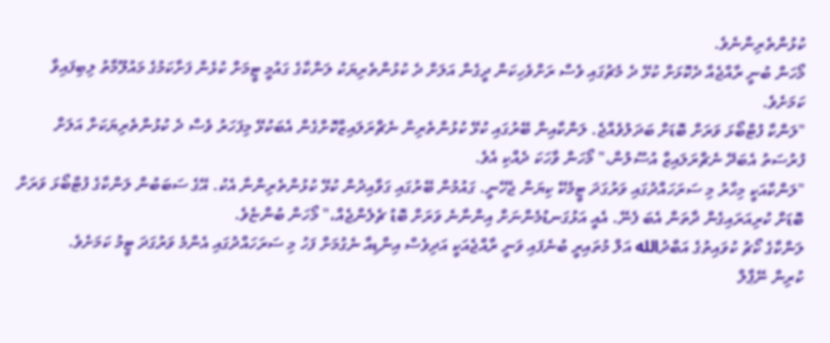ކުޅުންތެރިންނެވެ.
މޯހަން ބުނީ ރާއްޖެއާ ދެކޮޅަށް ކުޅޭ ދެ މެޗުގައި ވެސް ރަށްވެހިކަން ދީގެން އަލަށް ދެ ކުޅުންތެރިޔަކު ލަންކާގެ ގައުމީ ޓީމަށް ކުޅެން ފަށާކަމުގެ މައުލޫމާތު ލިބިފައިވާ ކަމަށެވެ.
"ލަންކާ ފުޓްބޯޅަ ވަރަށް ބޮޑަށް ބަދަލުވެއްޖެ. ލަންކާއިން ބޭރުގައި ކުޅޭ ކުޅުންތެރިން ނެޗްރަލައިޒްކޮށްގެން އެބަކުޅޭ މިފަހަރު ވެސް ދެ ކުޅުންތެރިޔަކަށް އަލަށް ފުރުސަތު އެބަދޭ ނެޗްރަލައިޒް އުސޫލުން،" މޯހަން ވާހަކަ ދެއްކި އެވެ.
"ލަންކާއަކީ މިހާރު މި ސަރަހައްދުގައި ވަރުގަދަ ޓީމެކޭ ކިޔަން ޖެހޭނީ. ގައުމުން ބޭރުގައި ގަވާއިދުން ކުޅޭ ކުޅުންތެރިންނާ އެކު. އޭގެ ސަބަބުން ލަންކާގެ ފުޓްބޯޅަ ވަރަށް ބޮޑަށް ކުރިއަރައިގެން ދާތަން އެބަ ފެނޭ. އެއީ އަޅުގަނޑުމެންނަށް އިންނާނެ ވަރަށް ބޮޑު ޗެލެންޖެއް،" މޯހަން ބުންޏެވެ.
ލަންކާގެ ކޯޗު ކުވައިތުގެ އަބްދުالله އަލް މުތައިރީ ބުނެފައި ވަނީ ރާއްޖެއަކީ އަދިވެސް އިންޑިއާ ނެގުމަށް ފަހު މި ސަރަހައްދުގައި އެންމެ ވަރުގަދަ ޓީމު ކަމަށެވެ.
ކުރިން ނޭޕާލް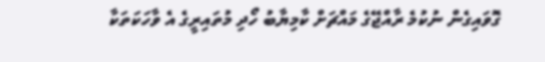ގޮވައިގެން ނުކުމެ ރާއްޖޭގެ މައްޗަށް ކާމިޔާބު ހޯދި މުތައިރީގެ އެ ވާހަކަތަކާ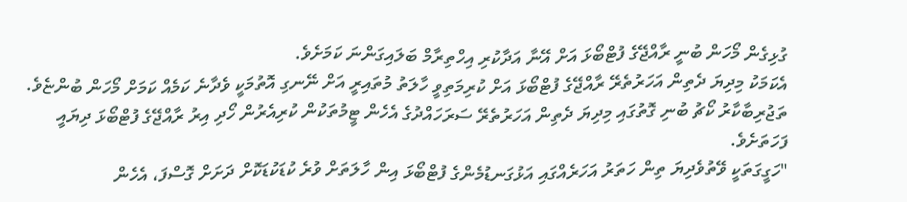ގުޅިގެން މޯހަން ބުނީ ރާއްޖޭގެ ފުޓްބޯޅަ އަށް އޭނާ އަދާކުރި އިހްތިރާމް ބަލައިގަންނަ ކަމަށެވެ.
އެކަމަކު މިދިޔަ ދެތިން އަހަރުތެރޭ ރާއްޖޭގެ ފުޓްބޯޅަ އަށް ކުރިމަތިވީ ހާލަތު މުތައިރީ އަށް ނޭނގި އޮތުމަކީ ވެދާނެ ކަމެއް ކަމަށް މޯހަން ބުންޏެވެ.
ތަޖުރިބާކާރު ކޯޗު ބުނި ގޮތުގައި މިދިޔަ ދެތިން އަހަރުތެރޭ ސަރަހައްދުގެ އެހެން ޓީމުތަކުން ކުރިއެރުން ހޯދި އިރު ރާއްޖޭގެ ފުޓްބޯޅަ ދިޔައީ ފަހަތަށެވެ.
"ހަގީގަތަކީ ވޭތުވެދިޔަ ތިން ހަތަރު އަހަރެއްގައި އަޅުގަނޑުމެންގެ ފުޓްބޯޅަ އިން ހާލަތަށް ވުރެ ކުޑަކުޑަކޮށް ދަށަށް ގޮސްފަ، އެހެން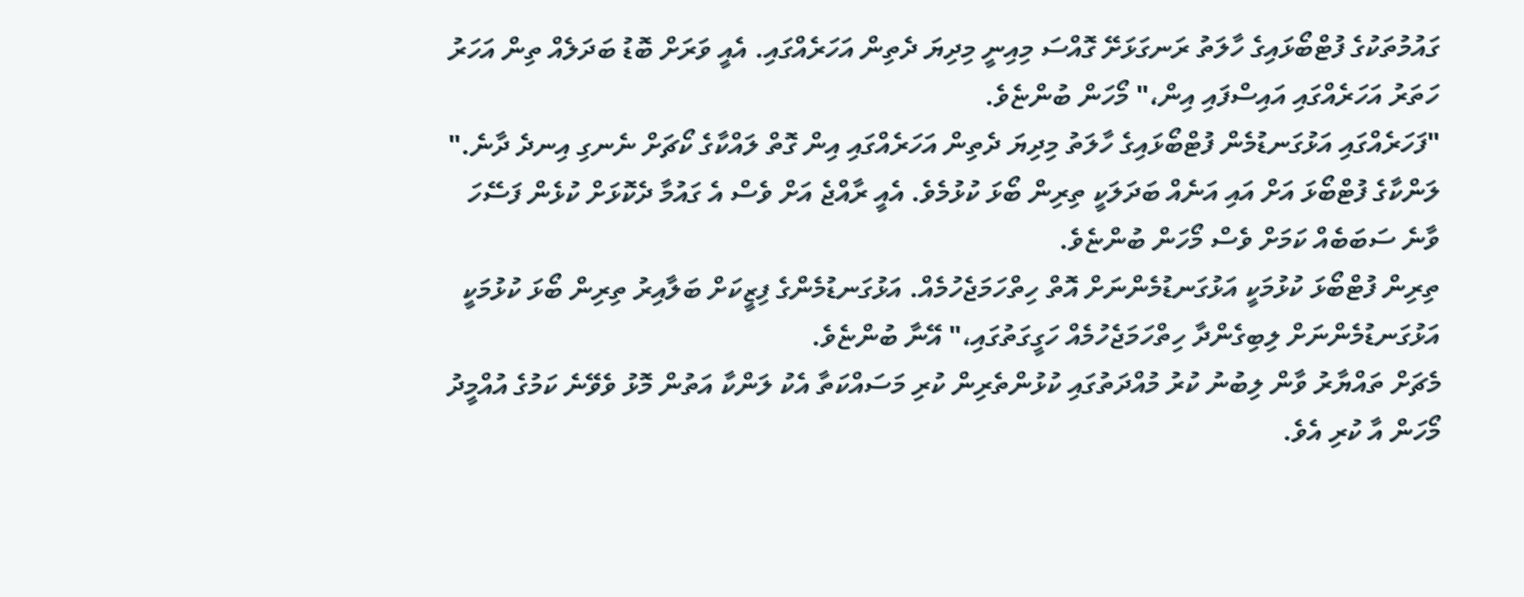ގައުމުތަކުގެ ފުޓްބޯޅައިގެ ހާލަތު ރަނގަޅަށޭ ގޮއްސަ މިއިނީ މިދިޔަ ދެތިން އަހަރެއްގައި. އެއީ ވަރަށް ބޮޑު ބަދަލެއް ތިން އަހަރު ހަތަރު އަހަރެއްގައި އައިސްފައި އިން،" މޯހަން ބުންޏެވެ.
"ފަހަރެއްގައި އަޅުގަނޑުމެން ފުޓްބޯޅައިގެ ހާލަތު މިދިޔަ ދެތިން އަހަރެއްގައި އިން ގޮތް ލައްކާގެ ކޯޗަށް ނެނގި އިނދެ ދާނެ."
ލަންކާގެ ފުޓްބޯޅަ އަށް އައި އަނެއް ބަދަލަކީ ތިރިން ބޯޅަ ކުޅުމެވެ. އެއީ ރާއްޖެ އަށް ވެސް އެ ގައުމާ ދެކޮޅަށް ކުޅެން ފަސޭހަ ވާނެ ސަބަބެއް ކަމަށް ވެސް މޯހަން ބުންޏެވެ.
ތިރިން ފުޓްބޯޅަ ކުޅުމަކީ އަޅުގަނޑުމެންނަށް އޮތް ހިތްހަމަޖެހުމެއް. އަޅުގަނޑުމެންގެ ފިޒީކަށް ބަލާއިރު ތިރިން ބޯޅަ ކުޅުމަކީ އަޅުގަނޑުމެންނަށް ލިބިގެންދާ ހިތްހަމަޖެހުމެއް ހަގީގަތުގައި،" އޭނާ ބުންޏެވެ.
މެޗަށް ތައްޔާރު ވާން ލިބުނު ކުރު މުއްދަތުގައި ކުޅުންތެރިން ކުރި މަސައްކަތާ އެކު ލަންކާ އަތުން މޮޅު ވެވޭނެ ކަމުގެ އުއްމީދު މޯހަން އާ ކުރި އެވެ.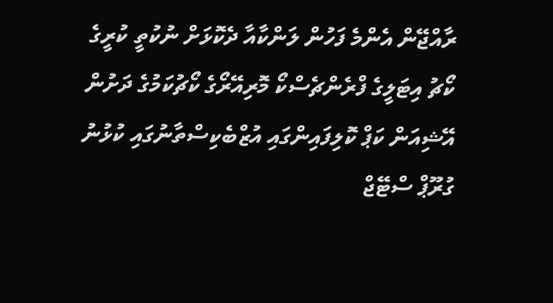ރާއްޖޭން އެންމެ ފަހުން ލަންކާއާ ދެކޮޅަށް ނުކުތީ ކުރީގެ ކޯޗު އިޓަލީގެ ފްރެންޗެސްކޯ މޮރިއޭރޯގެ ކޯޗުކަމުގެ ދަށުން އޭޝިއަން ކަޕް ކޮލިފައިންގައި އުޒްބެކިސްތާނުގައި ކުޅުނު ގުރޫޕް ސްޓޭޖް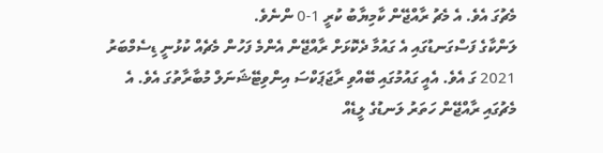މެޗުގަ އެވެ. އެ މެޗު ރާއްޖޭން ކާމިޔާބު ކުރީ 1-0 ންނެވެ.
ލަންކާގެ ފަސްގަނޑުގައި އެ ގައުމާ ދެކޮޅަށް ރާއްޖޭން އެންމެ ފަހުން މެޗެއް ކުޅުނީ ޑިސެމްބަރު 2021 ގަ އެވެ. އެއީ ގައުމުގައި ބޭއްވި ރާޖަޕަކްސަ އިންވިޓޭޝަނަލް މުބާރާތުގަ އެވެ. އެ މެޗުގައި ރާއްޖޭން ހަތަރު ލަނޑުގެ ލީޑެއް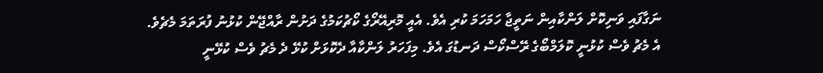ނަގާފައި ވަނިކޮށް ލަންކާއިން ނަތީޖާ ހަމަހަމަ ކުރި އެވެ. އެއީ މޮރިއޭރޯގެ ކޯޗުކަމުގެ ދަށުން ރާއްޖޭން ކުޅުނު ފުރަތަމަ މެޗެވެ.
އެ މެޗު ވެސް ކުޅުނީ ކޮލަމްބޯގެ ރޭސްކޯސް ދަނޑުގަ އެވެ. މިފަހަރު ލަންކާއާ ދެކޮޅަށް ކުޅޭ ދެ މެޗު ވެސް ކުޅޭނީ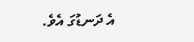އެ ދަނޑުގަ އެވެ.